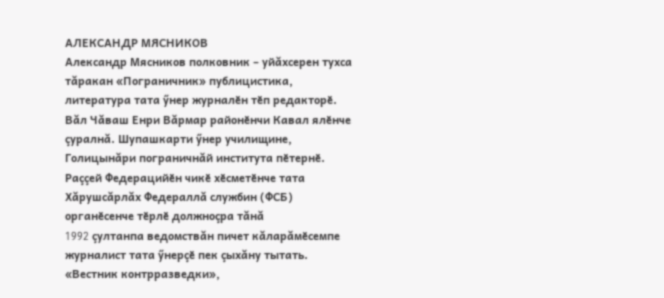АЛЕКСАНДР МЯСНИКОВ
Александр Мясников полковник – уйăхсерен тухса тăракан «Пограничник» публицистика, литература тата ӳнер журналӗн тӗп редакторӗ. Вăл Чăваш Енри Вăрмар районӗнчи Кавал ялӗнче çуралнă. Шупашкарти ӳнер училищине, Голицынăри пограничнăй института пӗтернӗ. Раççей Федерацийӗн чикӗ хӗсметӗнче тата Хăрушсăрлăх Федераллă службин (ФСБ) органӗсенче тӗрлӗ должноçра тăнă
1992 çултанпа ведомствăн пичет кăларăмӗсемпе журналист тата ӳнерçӗ пек çыхăну тытать. «Вестник контрразведки»,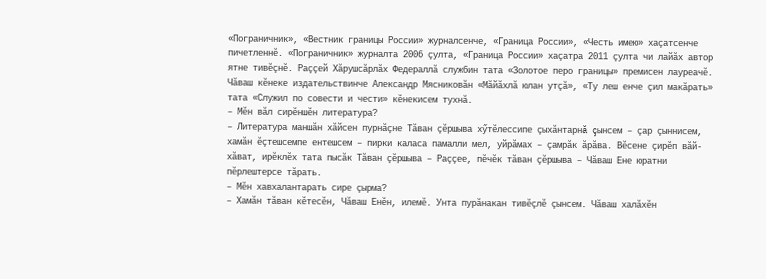«Пограничник», «Вестник границы России» журналсенче, «Граница России», «Честь имею» хаçатсенче пичетленнӗ. «Пограничник» журналта 2006 çулта, «Граница России» хаçатра 2011 çулта чи лайăх автор ятне тивӗçнӗ. Раççей Хăрушсăрлăх Федераллă службин тата «Золотое перо границы» премисен лауреачӗ.
Чăваш кӗнеке издательствинче Александр Мясниковăн «Мăйăхлă юлан утçă», «Ту леш енче çил макăрать» тата «Служил по совести и чести» кӗнекисем тухнă.
– Мӗн вăл сирӗншӗн литература?
– Литература маншăн хăйсен пурнăçне Тăван çӗршыва хӳтӗлессипе çыхăнтарнă çынсем – çар çыннисем, хамăн ӗçтешсемпе ентешсем – пирки каласа памалли мел, уйрăмах – çамрăк ăрăва. Вӗсене çирӗп вăй-хăват, ирӗклӗх тата пысăк Тăван çӗршыва – Раççее, пӗчӗк тăван çӗршыва – Чăваш Ене юратни пӗрлештерсе тăрать.
– Мӗн хавхалантарать сире çырма?
– Хамăн тăван кӗтесӗн, Чăваш Енӗн, илемӗ. Унта пурăнакан тивӗçлӗ çынсем. Чăваш халăхӗн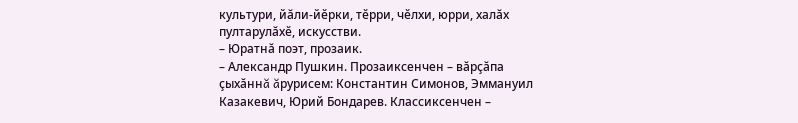культури, йăли-йӗрки, тӗрри, чӗлхи, юрри, халăх пултарулăхӗ, искусстви.
– Юратнă поэт, прозаик.
– Александр Пушкин. Прозаиксенчен – вăрçăпа çыхăннă ăрурисем: Константин Симонов, Эммануил Казакевич, Юрий Бондарев. Классиксенчен –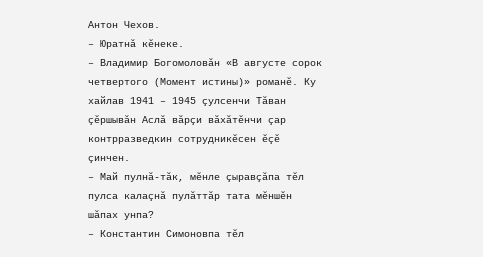Антон Чехов.
– Юратнă кӗнеке.
– Владимир Богомоловăн «В августе сорок четвертого (Момент истины)» романӗ. Ку хайлав 1941 – 1945 çулсенчи Тăван çӗршывăн Аслă вăрçи вăхăтӗнчи çар контрразведкин сотрудникӗсен ӗçӗ çинчен.
– Май пулнă-тăк, мӗнле çыравçăпа тӗл пулса калаçнă пулăттăр тата мӗншӗн шăпах унпа?
– Константин Симоновпа тӗл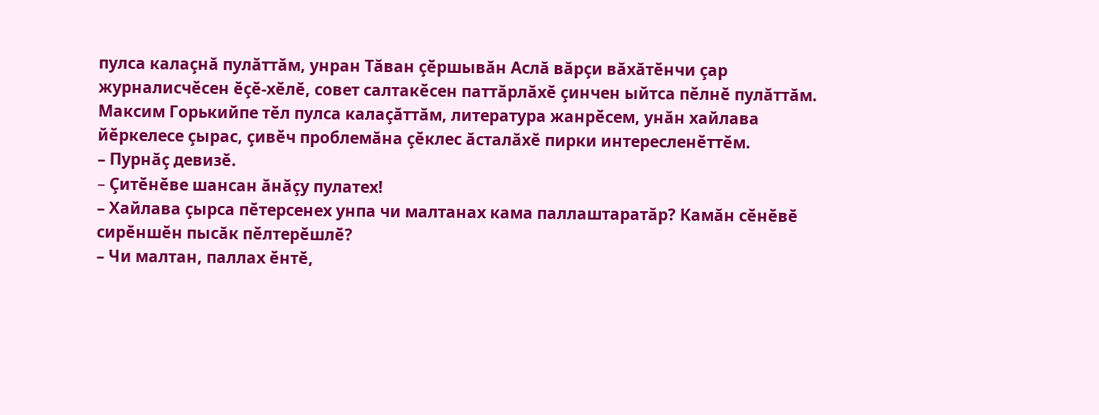пулса калаçнă пулăттăм, унран Тăван çӗршывăн Аслă вăрçи вăхăтӗнчи çар журналисчӗсен ӗçӗ-хӗлӗ, совет салтакӗсен паттăрлăхӗ çинчен ыйтса пӗлнӗ пулăттăм. Максим Горькийпе тӗл пулса калаçăттăм, литература жанрӗсем, унăн хайлава йӗркелесе çырас, çивӗч проблемăна çӗклес ăсталăхӗ пирки интересленӗттӗм.
– Пурнăç девизӗ.
– Çитӗнӗве шансан ăнăçу пулатех!
– Хайлава çырса пӗтерсенех унпа чи малтанах кама паллаштаратăр? Камăн сӗнӗвӗ сирӗншӗн пысăк пӗлтерӗшлӗ?
– Чи малтан, паллах ӗнтӗ,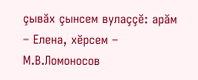çывăх çынсем вулаççӗ: арăм – Елена, хӗрсем – М.В.Ломоносов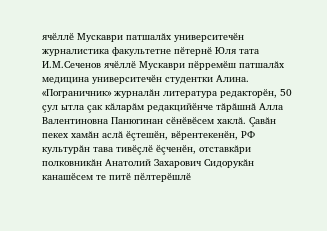ячӗллӗ Мускаври патшалăх университечӗн журналистика факультетне пӗтернӗ Юля тата И.М.Сеченов ячӗллӗ Мускаври пӗрремӗш патшалăх медицина университечӗн студентки Алина. «Пограничник» журналăн литература редакторӗн, 50 çул ытла çак кăларăм редакцийӗнче тăрăшнă Алла Валентиновна Панюгинан сӗнӗвӗсем хаклă. Çавăн пекех хамăн аслă ӗçтешӗн, вӗрентекенӗн, РФ культурăн тава тивӗçлӗ ӗçченӗн, отставкăри полковникăн Анатолий Захарович Сидорукăн канашӗсем те питӗ пӗлтерӗшлӗ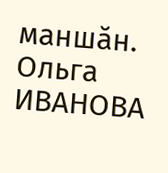маншăн.
Ольга ИВАНОВА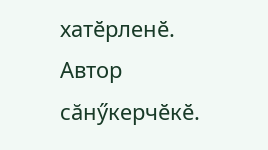хатӗрленӗ.
Автор сăнӳкерчӗкӗ.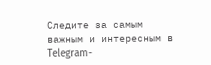Следите за самым важным и интересным в Telegram-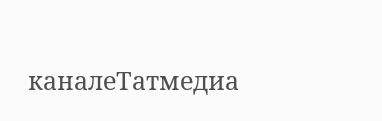каналеТатмедиа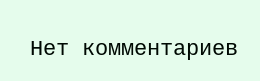Нет комментариев